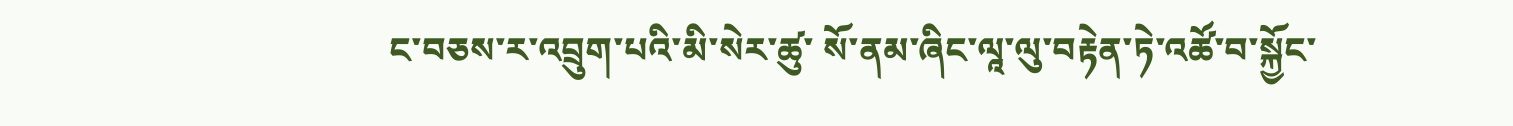ང་བཅས་ར་འབྲུག་པའི་མི་སེར་ཚུ་ སོ་ནམ་ཞིང་ལཱ་ལུ་བརྟེན་ཏེ་འཚོ་བ་སྐྱོང་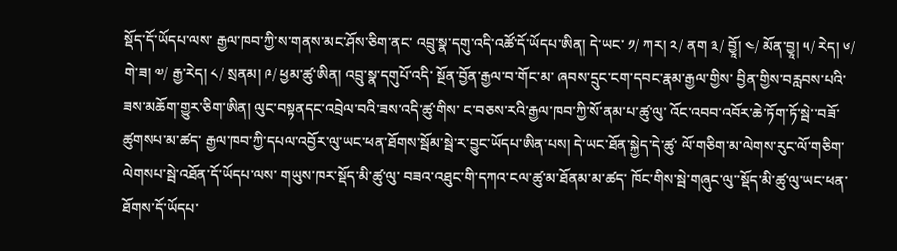སྡོད་དོ་ཡོདཔ་ལས་ རྒྱལ་ཁབ་ཀྱི་ས་གནས་མང་ཤོས་ཅིག་ནང་ འབྲུ་སྣ་དགུ་འདི་འཚོ་དོ་ཡོདཔ་ཨིན། དེ་ཡང་ ༡/ ཀར། ༢/ ནག ༣/ བྱཱོ། ༤/ མོན་བྱཱ། ༥/ རེད། ༦/ གེ་ཟ། ༧/ རྒྱ་རེད། ༨/ སྲནམ། ༩/ ཕྱམ་ཚུ་ཨིན། འབྲུ་སྣ་དགུཔོ་འདི་ སྔོན་བྱོན་རྒྱལ་བ་གོང་མ་ ཞབས་དྲུང་ངག་དབང་རྣམ་རྒྱལ་གྱིས་ བྱིན་གྱིས་བརླབས་པའི་ཟས་མཆོག་གྱུར་ཅིག་ཨིན། ལུང་བསྟནདང་འབྲེལ་བའི་ཟས་འདི་ཚུ་གིས་ ང་བཅས་རའི་རྒྱལ་ཁབ་ཀྱི་སོ་ནམ་པ་ཚུ་ལུ་ འོང་འབབ་འབོར་ཆེ་ཏོག་ཏོ་སྦེ་་བཟོ་ཚུགསཔ་མ་ཚད་ རྒྱལ་ཁབ་ཀྱི་དཔལ་འབྱོར་ལུ་ཡང་ཕན་ཐོགས་སྦོམ་སྦེ་ར་བྱུང་ཡོདཔ་ཨིན་པས། དེ་ཡང་ཐོན་སྐྱེད་དེ་ཚུ་ ལོ་གཅིག་མ་ལེགས་རུང་ལོ་གཅིག་ལེགསཔ་སྦེ་འཐོན་དོ་ཡོདཔ་ལས་ གཡུས་ཁར་སྡོད་མི་ཚུ་ལུ་ བཟའ་འཐུང་གི་དཀའ་ངལ་ཚུ་མ་ཐོནམ་མ་ཚད་ ཁོང་གིས་སྦེ་གཞུང་ལུ་་སྡོད་མི་ཚུ་ལུ་ཡང་ཕན་ཐོགས་དོ་ཡོདཔ་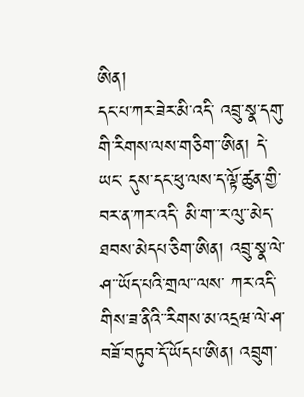ཨིན།
དང་པ་ཀར་ཟེར་མི་འདི་ འབྲུ་སྣ་དགུ་གི་རིགས་ལས་གཅིག་་ཨིན། དེ་ཡང་ དུས་དང་ཕུ་ལས་ད་ལྟོ་ཚུན་གྱི་བར་ན་ཀར་འདི་ མི་ག་་ར་ལུ་་མེད་ཐབས་མེདཔ་ཅིག་ཨིན། འབྲུ་སྣ་ལེ་ཤ་་ཡོད་པའི་གྲལ་་ལས་ ཀར་འདི་གིས་ཟ་ནིའི་་རིགས་མ་འདྲཝ་ལེ་ཤ་བཟོ་བཏུབ་དོ་ཡོདཔ་ཨིན། འབྲུག་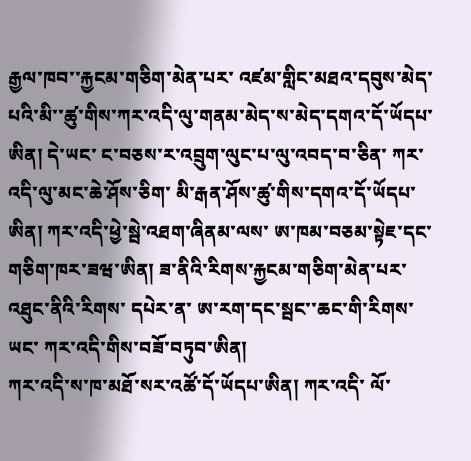རྒྱལ་ཁབ་་རྐྱངམ་གཅིག་མེན་པར་ འཛམ་གླིང་མཐའ་དབུས་མེད་པའི་མི་་ཚུ་གིས་ཀར་འདི་ལུ་གནམ་མེད་ས་མེད་དགའ་དོ་ཡོདཔ་ཨིན། དེ་ཡང་ ང་བཅས་ར་འབྲུག་ལུང་པ་ལུ་འབད་བ་ཅིན་ ཀར་འདི་ལུ་མང་ཆེ་ཤོས་ཅིག་ མི་རྒན་ཤོས་ཚུ་གིས་དགའ་དོ་ཡོདཔ་ཨིན། ཀར་འདི་ཕྱེ་སྦེ་འཐག་ཞིནམ་ལས་ ཨ་ཁམ་བཅམ་སྟེཇ་དང་གཅིག་ཁར་ཟཝ་ཨིན། ཟ་ནིའི་རིགས་རྐྱངམ་གཅིག་མེན་པར་འཐུང་ནིའི་རིགས་ དཔེར་ན་ ཨ་རག་དང་སྦང་་ཆང་གི་རིགས་ཡང་ ཀར་འདི་གིས་བཟོ་བཏུབ་ཨིན།
ཀར་འདི་ས་ཁ་མཐོ་སར་འཚོ་དོ་ཡོདཔ་ཨིན། ཀར་འདི་ ལོ་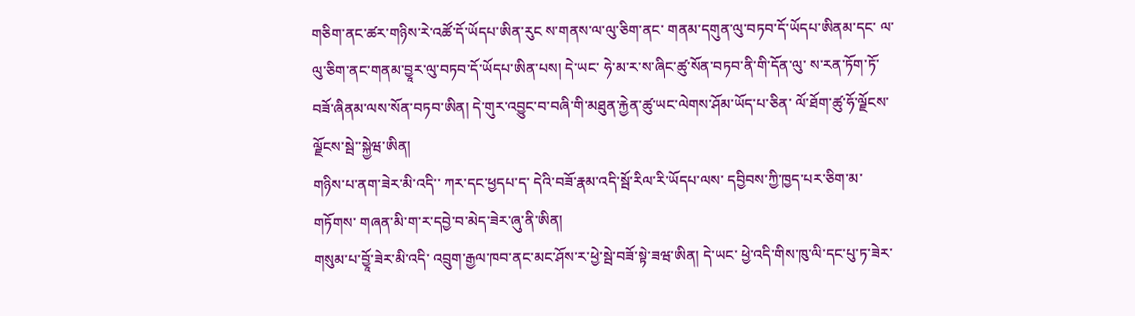གཅིག་ནང་ཚར་གཉིས་རེ་འཚོ་དོ་ཡོདཔ་ཨིན་རུང ས་གནས་ལ་ལུ་ཅིག་ནང་ གནམ་དགུན་ལུ་བཏབ་དོ་ཡོདཔ་ཨིནམ་དང་ ལ་ལུ་ཅིག་ནང་གནམ་བྱཱར་ལུ་བཏབ་དོ་ཡོདཔ་ཨིན་པས། དེ་ཡང་ ཧེ་མ་ར་ས་ཞིང་ཚུ་སོན་བཏབ་ནི་གི་དོན་ལུ་ ས་རན་ཏོག་ཏོ་བཟོ་ཞིནམ་ལས་སོན་བཏབ་ཨིན། དེ་གུར་འབྱུང་བ་བཞི་གི་མཐུན་རྐྱེན་ཚུ་ཡང་ལེགས་ཤོམ་ཡོད་པ་ཅིན་ ལོ་ཐོག་ཚུ་ཧོ་ལྗོངས་ལྗོངས་སྦེ་་སྐྱེཝ་ཨིན།
གཉིས་པ་ནག་ཟེར་མི་འདི་་ ཀར་དང་ཕྱདཔ་ད་ དེའི་བཟོ་རྣམ་འདི་སྦོ་རིལ་རི་ཡོདཔ་ལས་ དབྱིབས་ཀྱི་ཁྱད་པར་ཅིག་མ་གཏོགས་ གཞན་མི་ག་ར་དབྱེ་བ་མེད་ཟེར་ཞུ་ནི་ཨིན།
གསུམ་པ་བྱཱོ་ཟེར་མི་འདི་ འབྲུག་རྒྱལ་ཁབ་ནང་མང་ཤོས་ར་ཕྱེ་སྦེ་བཟོ་སྟེ་ཟཝ་ཨིན། དེ་ཡང་ ཕྱེ་འདི་གིས་ཁུ་ལི་དང་པུ་ཏ་ཟེར་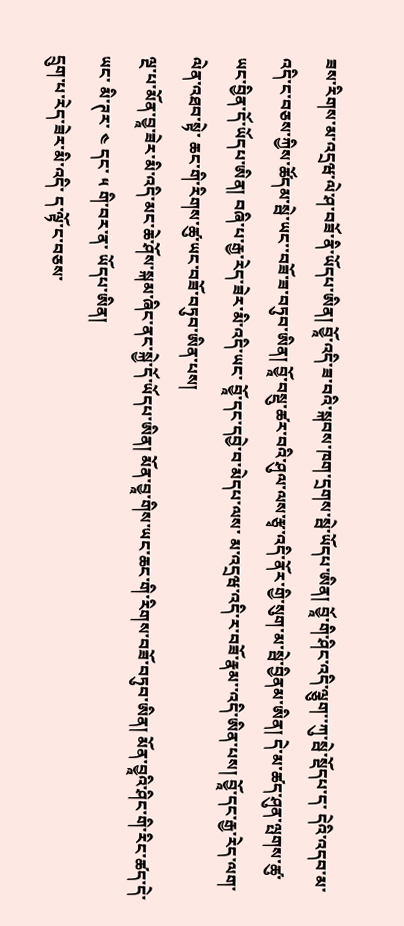ཟས་རིགས་མ་འདྲཝ་ལེ་ཤ་བཟོ་ནི་ཡོདཔ་ཨིན། བྱཱོ་འདི་ཟ་བའི་སྐབས་ཁག་དྲགས་སྦེ་ཡོདཔ་ཨིན། བྱཱོ་གི་ཤིང་འདི་ལྕུག་་ཀུ་སྦེ་སྡོདཔ་ད་ དེའི་འདབ་མ་འདི་ང་བཅས་ཀྱིས་ཚོདམ་སྦེ་ཡང་་བཟོ་ཟ་བཏུབ་ཨིན། བྱཱོ་བསྡུ་ཚར་བའི་ཤུལ་ལས་རྩྭ་འདི་ནོར་གྱི་སུག་མ་སྦེ་བྱིནམ་ཨིན། དེ་མ་ཚད་ཤུན་ལྤགས་ཚུ་ཡང་བྱིན་དོ་ཡོདཔ་ཨིན། བཞི་པ་རྒྱ་རེད་ཟེར་མི་འདི་ཡང་ བྱཱོ་དང་དབྱེ་བ་མེདཔ་ལས་ མ་འདྲཝ་འདི་ར་བཟོ་རྣམ་་འདི་ཨིན་པས། བྱཱོ་དང་རྒྱ་རེད་ལག་ལེན་འཐབ་སྟེ་ ཆང་གི་རིགས་ཚུ་ཡང་བཟོ་བཏུབ་ཨིན་པས།
ལྔ་པ་མོན་བྱཱ་ཟེར་མི་འདི་མང་ཆེ་ཤོས་སྐམ་ཞིང་ནང་སྐྱེ་དོ་ཡོདཔ་ཨིན། མོན་བྱཱ་གིས་ཡང་ཆང་གི་རིགས་བཟོ་བཏུབ་ཨིན། མོན་བྱཱའི་ཤིང་གི་རིང་ཚད་དེ་ཡང་ མི་ཊར་ ༤ དང་ ༥ གི་བར་ན་ ཡོདཔ་ཨིན།
དྲུག་པ་རེད་ཟེར་མི་འདི་ ད་ལྟོ་ང་བཅས་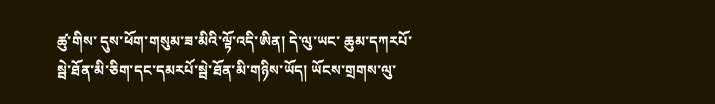ཚུ་གིས་ དུས་ཕོག་གསུམ་ཟ་མིའི་ལྟོ་འདི་ཨིན། དེ་ལུ་ཡང་ ཆུམ་དཀརཔོ་སྦེ་ཐོན་མི་ཅིག་དང་དམརཔོ་སྦེ་ཐོན་མི་གཉིས་ཡོད། ཡོངས་གྲགས་ལུ་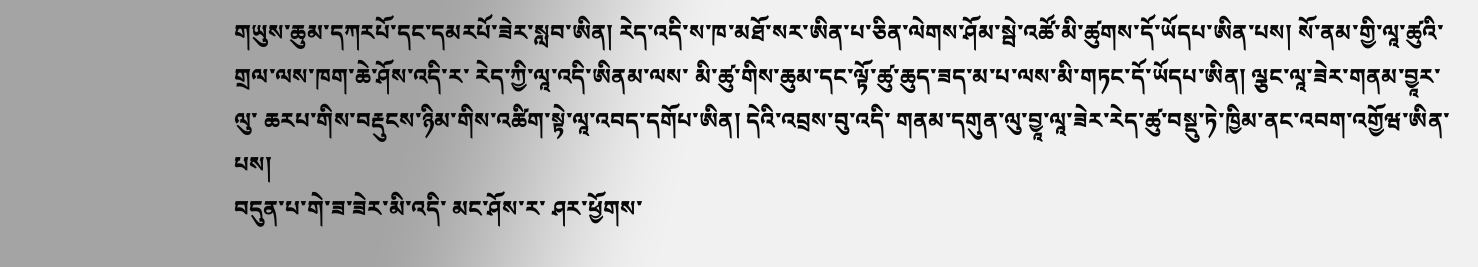གཡུས་ཆུམ་དཀརཔོ་དང་དམརཔོ་ཟེར་སླབ་ཨིན། རེད་འདི་ས་ཁ་མཐོ་སར་ཨིན་པ་ཅིན་ལེགས་ཤོམ་སྦེ་འཚོ་མི་ཚུགས་དོ་ཡོདཔ་ཨིན་པས། སོ་ནམ་གྱི་ལཱ་ཚུའི་གྲལ་ལས་ཁག་ཆེ་ཤོས་འདི་ར་ རེད་ཀྱི་ལཱ་འདི་ཨིནམ་ལས་ མི་ཚུ་གིས་ཆུམ་དང་ལྟོ་ཚུ་ཆུད་ཟད་མ་པ་ལས་མི་གཏང་དོ་ཡོདཔ་ཨིན། ལྕང་ལཱ་ཟེར་གནམ་བྱཱར་ལུ་ ཆརཔ་གིས་བརྡུངས་ཉིམ་གིས་འཚིག་སྟེ་ལཱ་འབད་དགོཔ་ཨིན། དེའི་འབྲས་བུ་འདི་ གནམ་དགུན་ལུ་བྱཱ་ལཱ་ཟེར་རེད་ཚུ་བསྡུ་ཏེ་ཁྱིམ་ནང་འབག་འགྱོཝ་ཨིན་པས།
བདུན་པ་གེ་ཟ་ཟེར་མི་འདི་ མང་ཤོས་ར་ ཤར་ཕྱོགས་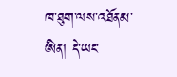ཁ་ཐུག་ལས་འཐོནམ་ཨིན། དེ་ཡང་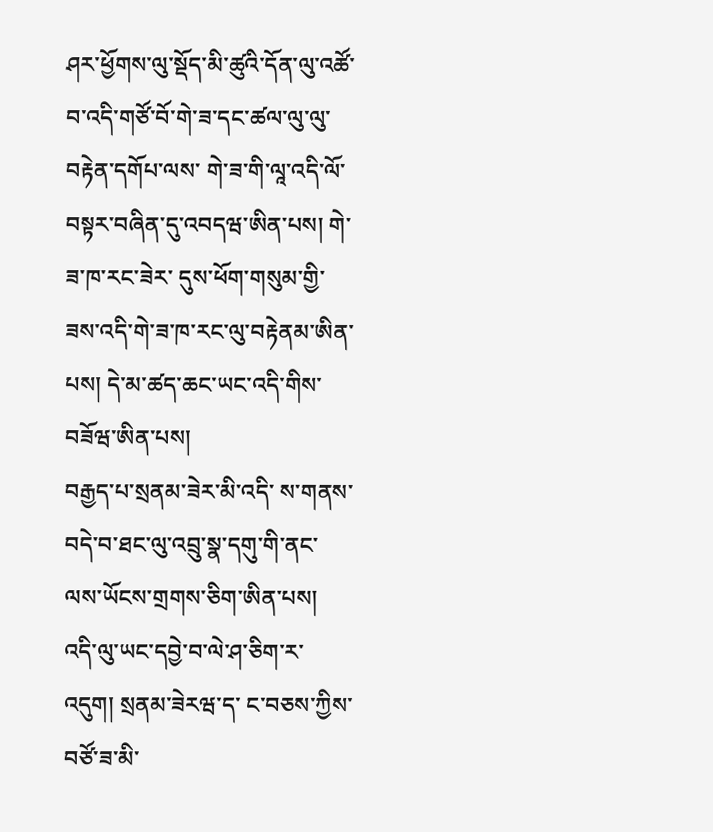ཤར་ཕྱོགས་ལུ་སྡོད་མི་ཚུའི་དོན་ལུ་འཚོ་བ་འདི་གཙོ་བོ་གེ་ཟ་དང་ཚལ་ལུ་ལུ་བརྟེན་དགོཔ་ལས་ གེ་ཟ་གི་ལཱ་འདི་ལོ་བསྟར་བཞིན་དུ་འབདཝ་ཨིན་པས། གེ་ཟ་ཁ་རང་ཟེར་ དུས་ཕོག་གསུམ་གྱི་ཟས་འདི་གེ་ཟ་ཁ་རང་ལུ་བརྟེནམ་ཨིན་པས། དེ་མ་ཚད་ཆང་ཡང་འདི་གིས་བཟོཝ་ཨིན་པས།
བརྒྱད་པ་སྲནམ་ཟེར་མི་འདི་ ས་གནས་བདེ་བ་ཐང་ལུ་འབྲུ་སྣ་དགུ་གི་ནང་ལས་ཡོངས་གྲགས་ཅིག་ཨིན་པས། འདི་ལུ་ཡང་དབྱེ་བ་ལེ་ཤ་ཅིག་ར་འདུག། སྲནམ་ཟེརཝ་ད་ ང་བཅས་ཀྱིས་བཙོ་ཟ་མི་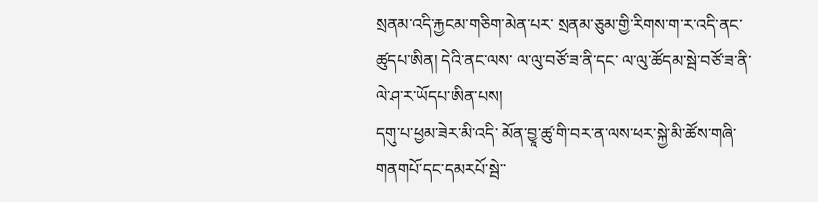སྲནམ་འདི་རྐྱངམ་གཅིག་མེན་པར་ སྲནམ་ཅུམ་གྱི་རིགས་ག་ར་འདི་ནང་ཚུདཔ་ཨིན། དེའི་ནང་ལས་ ལ་ལུ་བཙོ་ཟ་ནི་དང་ ལ་ལུ་ཚོདམ་སྦེ་བཙོ་ཟ་ནི་ལེ་ཤ་ར་ཡོདཔ་ཨིན་པས།
དགུ་པ་ཕྱམ་ཟེར་མི་འདི་ མོན་བྱཱ་ཚུ་གི་བར་ན་ལས་ཕར་སྐྱེ་མི་ཚོས་གཞི་གནགཔོ་དང་དམརཔོ་སྦེ་་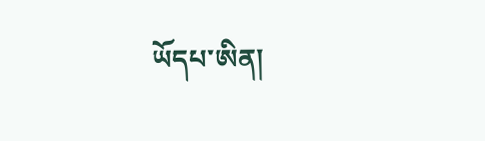ཡོདཔ་ཨིན།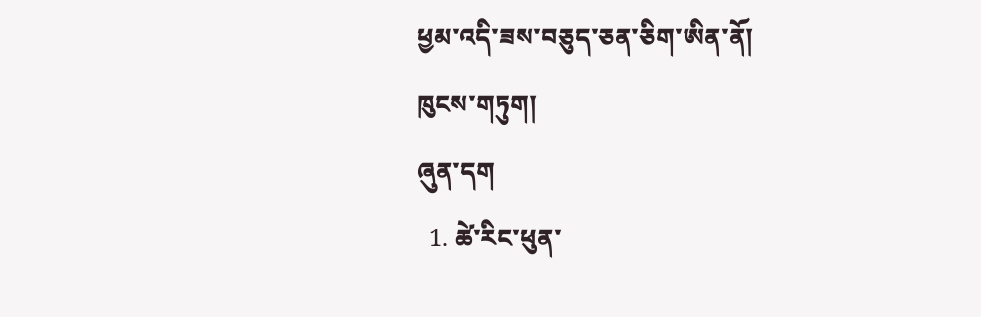ཕྱམ་འདི་ཟས་བཅུད་ཅན་ཅིག་ཨིན་ནོ།
ཁུངས་གཏུག།
ཞུན་དག
  1. ཚེ་རིང་ཕུན་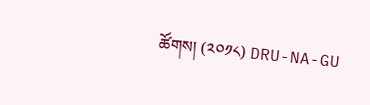ཚོགས། (༢༠༡༨) DRU-NA-GU